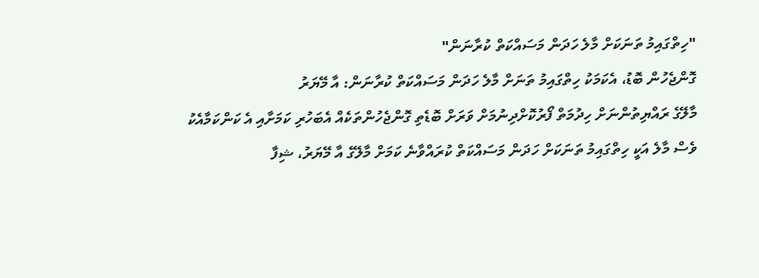"ހިތްގައިމު ތަނަކަށް މާލެ ހަދަން މަސައްކަތް ކުރާނަން"
ގޮންޖެހުން ބޮޑު، އެކަމަކު ހިތްގައިމު ތަނަށް މާލެ ހަދަން މަސައްކަތް ކުރާނަން: އާ މޭޔަރު
މާލޭގެ ރައްޔިތުންނަށް ހިދުމަތް ފޯރުކޮށްދިނުމަށް ވަރަށް ބޮޑެތި ގޮންޖެހުންތަކެއް އެބަހުރި ކަމަށާއި އެ ކަންކަމާއެކު ވެސް މާލެ އަކީ ހިތްގައިމު ތަނަކަށް ހަދަން މަސައްކަތް ކުރައްވާނެ ކަމަށް މާލޭގެ އާ މޭޔަރު، ޝިފާ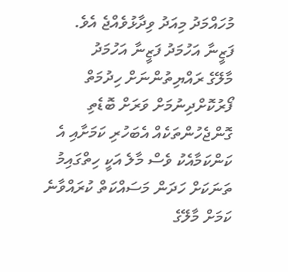މުހައްމަދު މިއަދު ވިދާޅުވެއްޖެ އެވެ.
ފަޒީނާ އަހުމަދު ފަޒީނާ އަހުމަދު
މާލޭގެ ރައްޔިތުންނަށް ހިދުމަތް ފޯރުކޮށްދިނުމަށް ވަރަށް ބޮޑެތި ގޮންޖެހުންތަކެއް އެބަހުރި ކަމަށާއި އެ ކަންކަމާއެކު ވެސް މާލެ އަކީ ހިތްގައިމު ތަނަކަށް ހަދަން މަސައްކަތް ކުރައްވާނެ ކަމަށް މާލޭގެ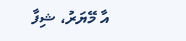އާ މޭޔަރު، ޝިފާ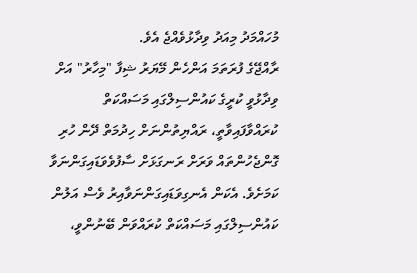މުހައްމަދު މިއަދު ވިދާޅުވެއްޖެ އެވެ.
ރާއްޖޭގެ ފުރަތަމަ އަންހެން މޭޔަރު ޝިފާ "މިހާރު" އަށް ވިދާޅުވީ ކުރީގެ ކައުންސިލްގައި މަސައްކަތް ކުރައްވާފައިވާތީ، ރައްޔިތުންނަށް ހިދުމަތް ދޭން ހުރި ގޮންޖެހުންތައް ވަރަށް ރަނގަޅަށް ސާފުވެވަޑައިގަންނަވާ ކަމަށެވެ. އެކަން އެނގިވަޑައިގަންނަވާއިރު ވެސް އަލުން ކައުންސިލްގައި މަސައްކަތް ކުރައްވަން ބޭނުންވީ،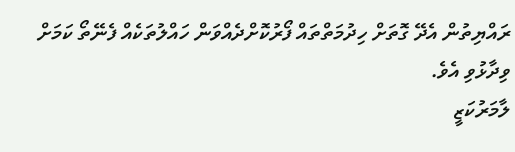ރައްޔިތުން އެދޭ ގޮތަށް ހިދުމަތްތައް ފޯރުކޮށްދެއްވަން ހައްލުތަކެއް ފެނޭތޯ ކަމަށް ވިދާޅުވި އެވެ.
ލާމަރުކަޒީ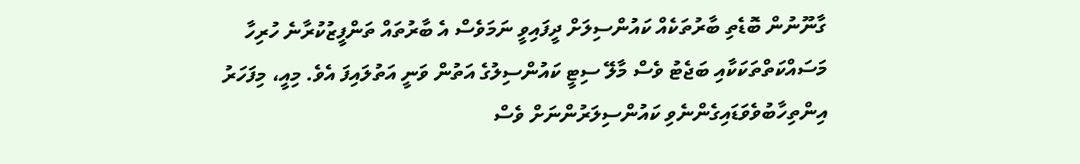ގާނޫނުން ބޮޑެތި ބާރުތަކެއް ކައުންސިލަށް ދީފައިވީ ނަމަވެސް އެ ބާރުތައް ތަންފީޒުކުރާނެ ހުރިހާ މަސައްކަތްތަކަކާއި ބަޖެޓު ވެސް މާލޭ ސިޓީ ކައުންސިލުގެ އަތުން ވަނީ އަތުލައިފަ އެވެ. މިއީ، މިފަހަރު އިންތިހާބުވެވަޑައިގެންނެވި ކައުންސިލަރުންނަށް ވެސް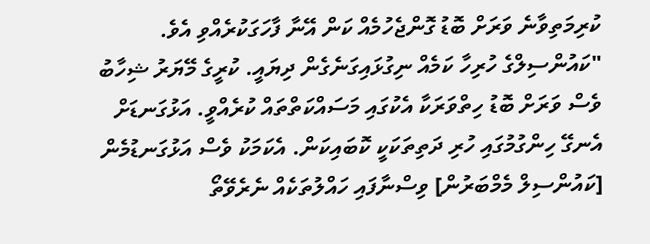ކުރިމަތިވާނެ ވަރަށް ބޮޑު ގޮންޖެހުމެއް ކަން އޭނާ ފާހަގަކުރެއްވި އެވެ.
"ކައުންސިލްގެ ހުރިހާ ކަމެއް ނިގުޅައިގަނެގެން ދިޔައީ. ކުރީގެ މޭޔަރު ޝިހާބު ވެސް ވަރަށް ބޮޑު ހިތްވަރަކާ އެކުގައި މަސައްކަތްތައް ކުރެއްވީ. އަޅުގަނޑަށް އެނގޭ ހިންގުމުގައި ހުރި ދަތިތަކަކީ ކޮބައިކަން. އެކަމަކު ވެސް އަޅުގަނޑުމެން [ކައުންސިލް މެމްބަރުން] ވިސްނާފައި ހައްލުތަކެއް ނެރެވޭތޯ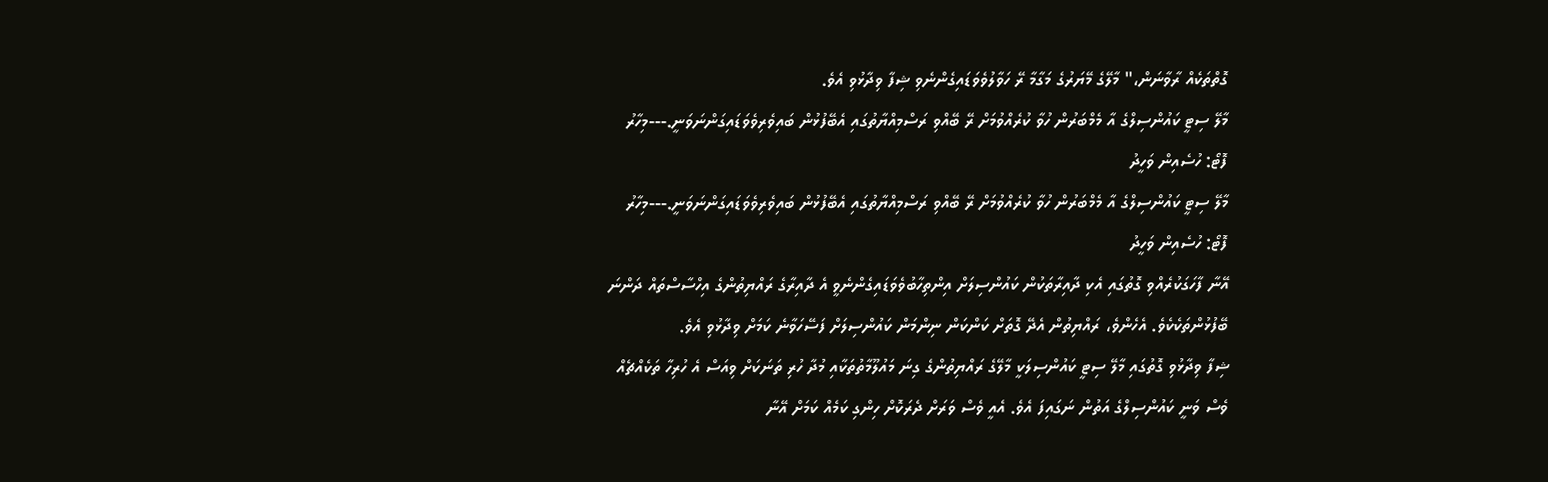ގޮތްތަކެއް ރާވާނަން،" މާލޭގެ މޭޔަރުގެ މަގާމާ ރޭ ހަވާލުވެވަޑައިގެންނެވި ޝިފާ ވިދާޅުވި އެވެ.
މާލޭ ސިޓީ ކައުންސިލްގެ އާ މެމްބަރުން ހުވާ ކުރެއްވުމަށް ރޭ ބޭއްވި ރަސްމިއްޔާތުގައި އެބޭފުޅުން ބައިވެރިވެވަޑައިގަންނަވަނީ.---މިހާރު ފޮޓޯ: ހުސެއިން ވަހީދު
މާލޭ ސިޓީ ކައުންސިލްގެ އާ މެމްބަރުން ހުވާ ކުރެއްވުމަށް ރޭ ބޭއްވި ރަސްމިއްޔާތުގައި އެބޭފުޅުން ބައިވެރިވެވަޑައިގަންނަވަނީ.---މިހާރު ފޮޓޯ: ހުސެއިން ވަހީދު
އޭނާ ފާހަގަކުރެއްވި ގޮތުގައި އެކި ދާއިރާތަކުން ކައުންސިލަށް އިންތިހާބުވެވަޑައިގެންނެވީ އެ ދާއިރާގެ ރައްޔިތުންގެ އިހްސާސްތައް ދަންނަ ބޭފުޅުންތަކެކެވެ. އެހެންވެ، ރައްޔިތުން އެދޭ ގޮތަށް ކަންކަން ނިންމަން ކައުންސިލަށް ފަސޭހަވާނެ ކަމަށް ވިދާޅުވި އެވެ.
ޝިފާ ވިދާޅުވި ގޮތުގައި މާލޭ ސިޓީ ކައުންސިލަކީ މާލޭގެ ރައްޔިތުންގެ ގިނަ މައުލޫމާތުތަކާއި މުދާ ހުރި ތަނަކަށް ވިއަސް އެ ހުރިހާ ތަކެއްޗެއް ވެސް ވަނީ ކައުންސިލްގެ އަތުން ނަގައިފަ އެވެ. އެއީ ވެސް ވަރަށް ދެރަކޮށް ހިންގި ކަމެއް ކަމަށް އޭނާ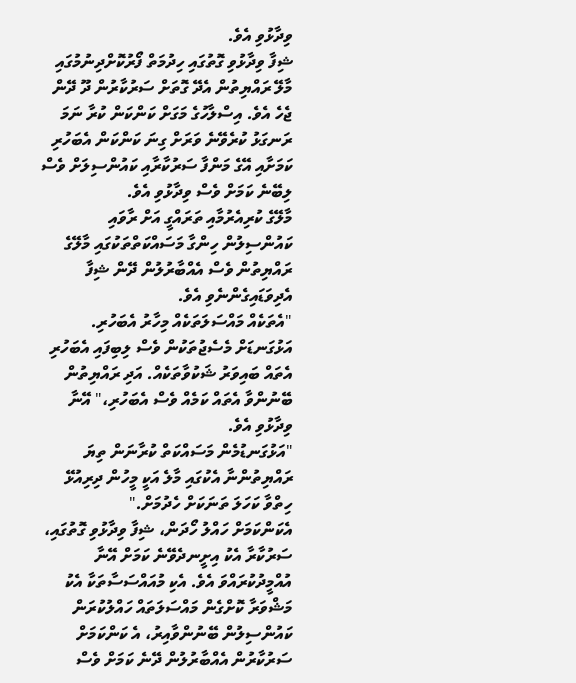ވިދާޅުވި އެވެ.
ޝިފާ ވިދާޅުވި ގޮތުގައި ހިދުމަތް ފޯރުކޮށްދިނުމުގައި މާލޭ ރައްޔިތުން އެދޭ ގޮތަށް ސަރުކާރުން ދޫ ދޭން ޖެހެ އެވެ. އިސްލާހުގެ މަގަށް ކަންކަން ކުރާ ނަމަ ރަނގަޅު ކުރެވޭނެ ވަރަށް ގިނަ ކަންކަން އެބަހުރި ކަމަށާއި އޭގެ މަންފާ ސަރުކާރާއި ކައުންސިލަށް ވެސް ލިބޭނެ ކަމަށް ވެސް ވިދާޅުވި އެވެ.
މާލޭގެ ކުރިއެރުމާއި ތަރައްގީ އަށް ރާވައި ކައުންސިލުން ހިންގާ މަސައްކަތްތަކުގައި މާލޭގެ ރައްޔިތުން ވެސް އެއްބާރުލުން ދޭން ޝިފާ އެދިވަޑައިގެންނެވި އެވެ.
"އެތަކެއް މައްސަލަތަކެއް މިހާރު އެބަހުރި. އަޅުގަނޑަށް މެސެޖުތަކުން ވެސް ލިބިފައި އެބަހުރި އެތައް ބައިވަރު ޝަކުވާތަކެއް. އަދި ރައްޔިތުން ބޭނުންވާ އެތައް ކަމެއް ވެސް އެބަހުރި،" އޭނާ ވިދާޅުވި އެވެ.
"އަޅުގަނޑުމެން މަސައްކަތް ކުރާނަން ތިޔަ ރައްޔިތުންނާ އެކުގައި މާލެ އަކީ މީހުން ދިރިއުޅޭ ހިތްވާ ކަހަލަ ތަނަކަށް ހެދުމަށް."
އެކަންކަމަށް ހައްލު ހޯދަން، ޝިފާ ވިދާޅުވި ގޮތުގައި، ސަރުކާރާ އެކު އިށީނދެވޭނެ ކަމަށް އޭނާ އުއްމީދުކުރައްވަ އެވެ. އެކި މުއައްސަސާތަކާ އެކު މަޝްވަރާ ކޮށްގެން މައްސަލަތައް ހައްލުކުރަން ކައުންސިލުން ބޭނުންވާއިރު، އެ ކަންކަމަށް ސަރުކާރުން އެއްބާރުލުން ދޭނެ ކަމަށް ވެސް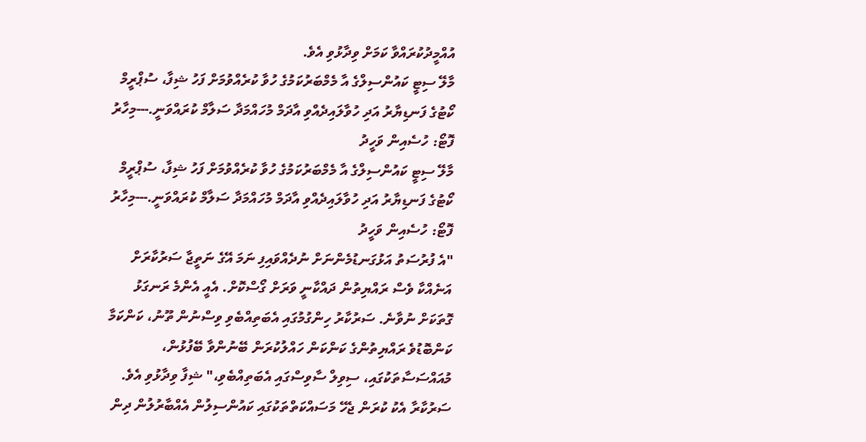އުއްމީދުކުރައްވާ ކަމަށް ވިދާޅުވި އެވެ.
މާލޭ ސިޓީ ކައުންސިލްގެ އާ މެމްބަރުކަމުގެ ހުވާ ކުރެއްވުމަށް ފަހު ޝިފާ، ސުޕްރީމް ކޯޓުގެ ފަނޑިޔާރު އަދި ހުވާލައިދެއްވި އާދަމް މުހައްމަދާ ސަލާމް ކުރައްވަނީ.---މިހާރު ފޮޓޯ: ހުސެއިން ވަހީދު
މާލޭ ސިޓީ ކައުންސިލްގެ އާ މެމްބަރުކަމުގެ ހުވާ ކުރެއްވުމަށް ފަހު ޝިފާ، ސުޕްރީމް ކޯޓުގެ ފަނޑިޔާރު އަދި ހުވާލައިދެއްވި އާދަމް މުހައްމަދާ ސަލާމް ކުރައްވަނީ.---މިހާރު ފޮޓޯ: ހުސެއިން ވަހީދު
"އެ ފުރުސަތު އަޅުގަނޑުމެންނަށް ނުދެއްވައިފި ނަމަ އޭގެ ނަތީޖާ ސަރުކާރަށް އަނެއްކާ ވެސް ރައްޔިތުން ދައްކާނީ ވަރަށް ގޯސްކޮށް. އެއީ އެންމެ ރަނގަޅު ގޮތަކަށް ނުވާނެ. ސަރުކާރު ހިންގުމުގައި އެބަތިއްބެވި ވިސްނުން ތޫނު، ކަންކަމާ ކަންބޮޑުވެ ރައްޔިތުންގެ ކަންކަން ހައްލުކުރަން ބޭނުންވާ ބޭފުޅުން، މުއައްސަސާތަކުގައި، ސިވިލް ސާވިސްގައި އެބަތިއްބެވި،" ޝިފާ ވިދާޅުވި އެވެ.
ސަރުކާރާ އެކު ކުރަން ޖެހޭ މަސައްކަތްތަކުގައި ކައުންސިލުން އެއްބާރުލުން ދިން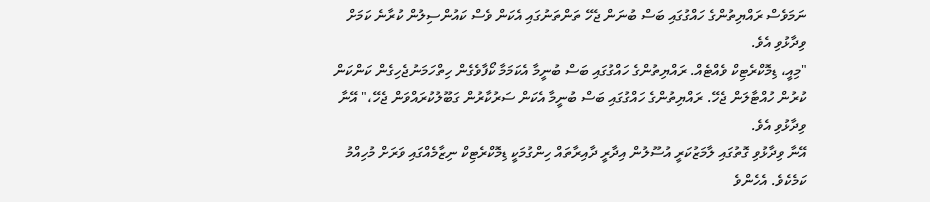ނަމަވެސް ރައްޔިތުންގެ ހައްގުގައި ބަސް ބުނަން ޖެހޭ ތަންތަނުގައި އެކަން ވެސް ކައުންސިލުން ކުރާނެ ކަމަށް ވިދާޅުވި އެވެ.
"މިއީ، ޑިމޮކްރެޓިކް ވެއްޓެއް. ރައްޔިތުންގެ ހައްގުގައި ބަސް ބުނީމާ އެކަމަމާ ކޯފާވެގެން ހިތްހަމަނުޖެހިގެން ކަންކަން ކުރުން ހުއްޓާލަން ޖެހޭ. ރައްޔިތުންގެ ހައްގުގައި ބަސް ބުނީމާ އެކަން ސަރުކާރުން ގަބޫލުކުރައްވަން ޖެހޭ،" އޭނާ ވިދާޅުވި އެވެ.
އޭނާ ވިދާޅުވި ގޮތުގައި ލާމަޒުކަރީ އުސޫލުން އިދާރީ ދާއިރާތައް ހިންގުމަކީ ޑިމޮކްރެޓިކް ނިޒާމެއްގައި ވަރަށް މުހިއްމު ކަމެކެވެ. އެހެންވެ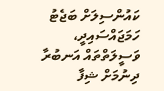ކައުންސިލަށް ބަޖެޓު ހަމަޖައްސައިދީ، ވަސީލަތްތައް އަނބުރާ ދިނުމަށް ޝިފާ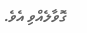ގޮވާލެއްވި އެވެ.